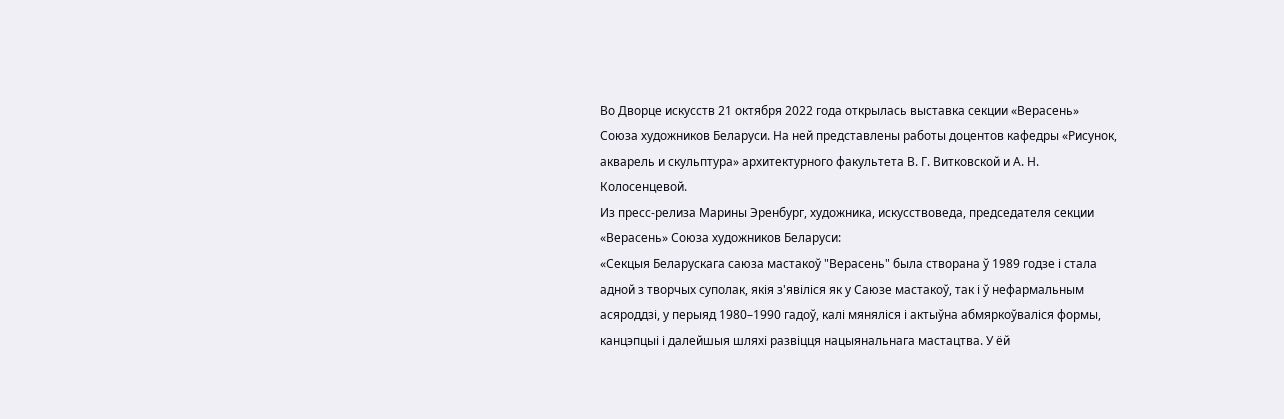Во Дворце искусств 21 октября 2022 года открылась выставка секции «Верасень» Союза художников Беларуси. На ней представлены работы доцентов кафедры «Рисунок, акварель и скульптура» архитектурного факультета В. Г. Витковской и А. Н. Колосенцевой.
Из пресс-релиза Марины Эренбург, художника, искусствоведа, председателя секции «Верасень» Союза художников Беларуси:
«Секцыя Беларускага саюза мастакоў "Верасень" была створана ў 1989 годзе і стала адной з творчых суполак, якія з'явіліся як у Саюзе мастакоў, так і ў нефармальным асяроддзі, у перыяд 1980–1990 гадоў, калі мяняліся і актыўна абмяркоўваліся формы, канцэпцыі і далейшыя шляхі развіцця нацыянальнага мастацтва. У ёй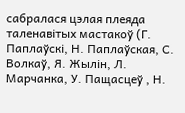сабралася цэлая плеяда таленавітых мастакоў (Г. Паплаўскі, Н. Паплаўская, С. Волкаў, Я. Жылін, Л. Марчанка, У. Пащасцеў , Н.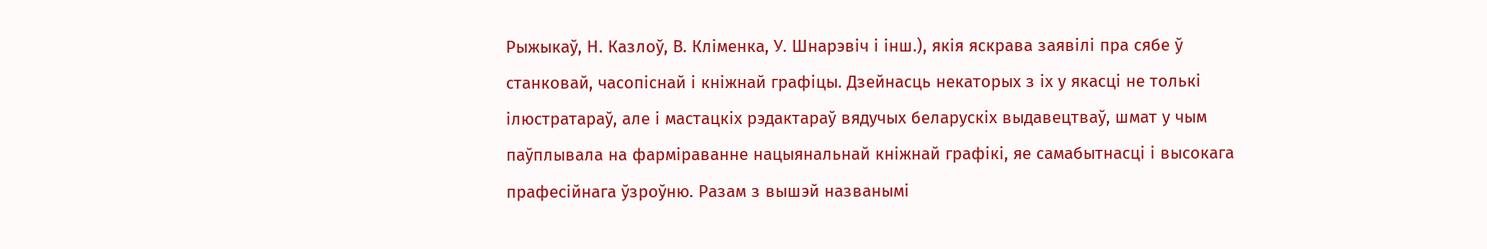Рыжыкаў, Н. Казлоў, В. Кліменка, У. Шнарэвіч і інш.), якія яскрава заявілі пра сябе ў станковай, часопіснай і кніжнай графіцы. Дзейнасць некаторых з іх у якасці не толькі ілюстратараў, але і мастацкіх рэдактараў вядучых беларускіх выдавецтваў, шмат у чым паўплывала на фарміраванне нацыянальнай кніжнай графікі, яе самабытнасці і высокага прафесійнага ўзроўню. Разам з вышэй названымі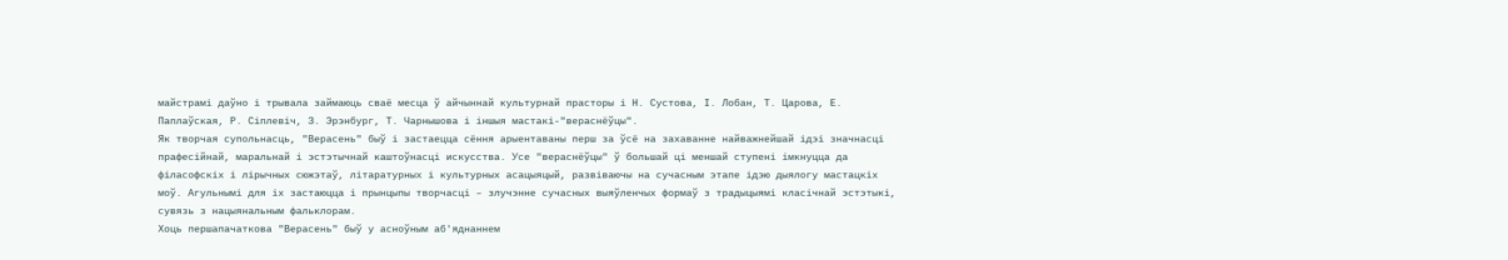майстрамі даўно і трывала займаюць сваё месца ў айчыннай культурнай прасторы і Н. Сустова, І. Лобан, Т. Царова, Е. Паплаўская, Р. Сіплевіч, З. Эрэнбург, Т. Чарнышова і іншыя мастакі-"вераснёўцы".
Як творчая супольнасць, "Верасень" быў і застаецца сёння арыентаваны перш за ўсё на захаванне найважнейшай ідэі значнасці прафесійнай, маральнай і эстэтычнай каштоўнасці искусства. Усе "вераснёўцы" ў большай ці меншай ступені імкнуцца да філасофскіх і лірычных сюжэтаў, літаратурных і культурных асацыяцый, развіваючы на сучасным этапе ідэю дыялогу мастацкіх моў. Агульнымі для іх застаюцца і прынцыпы творчасці – злучэнне сучасных выяўленчых формаў з традыцыямі класічнай эстэтыкі, сувязь з нацыянальным фальклорам.
Хоць першапачаткова "Верасень" быў у асноўным аб'яднаннем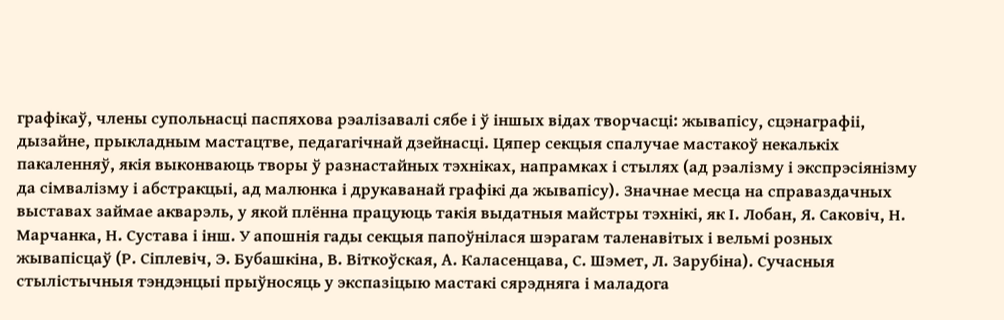графікаў, члены супольнасці паспяхова рэалізавалі сябе і ў іншых відах творчасці: жывапісу, сцэнаграфіі, дызайне, прыкладным мастацтве, педагагічнай дзейнасці. Цяпер секцыя спалучае мастакоў некалькіх пакаленняў, якія выконваюць творы ў разнастайных тэхніках, напрамках і стылях (ад рэалізму і экспрэсіянізму да сімвалізму і абстракцыі, ад малюнка і друкаванай графікі да жывапісу). Значнае месца на справаздачных выставах займае акварэль, у якой плённа працуюць такія выдатныя майстры тэхнікі, як І. Лобан, Я. Саковіч, Н. Марчанка, Н. Сустава і інш. У апошнія гады секцыя папоўнілася шэрагам таленавітых і вельмі розных жывапісцаў (Р. Сіплевіч, Э. Бубашкіна, В. Віткоўская, А. Каласенцава, С. Шэмет, Л. Зарубіна). Сучасныя стылістычныя тэндэнцыі прыўносяць у экспазіцыю мастакі сярэдняга і маладога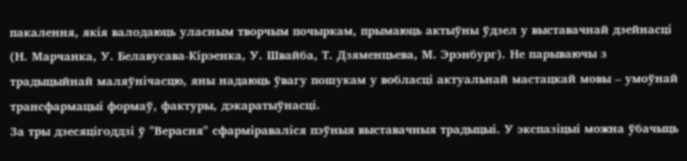пакалення, якія валодаюць уласным творчым почыркам, прымаюць актыўны ўдзел у выставачнай дзейнасці (Н. Марчанка, У. Белавусава-Кірэенка, У. Швайба, Т. Дзяменцьева, М. Эрэнбург). Не парываючы з традыцыйнай маляўнічасцю, яны надаюць ўвагу пошукам у вобласці актуальнай мастацкай мовы – умоўнай трансфармацыі формаў, фактуры, дэкаратыўнасці.
За тры дзесяцігоддзі ў "Верасня" сфарміраваліся пэўныя выставачныя традыцыі. У экспазіцыі можна ўбачыць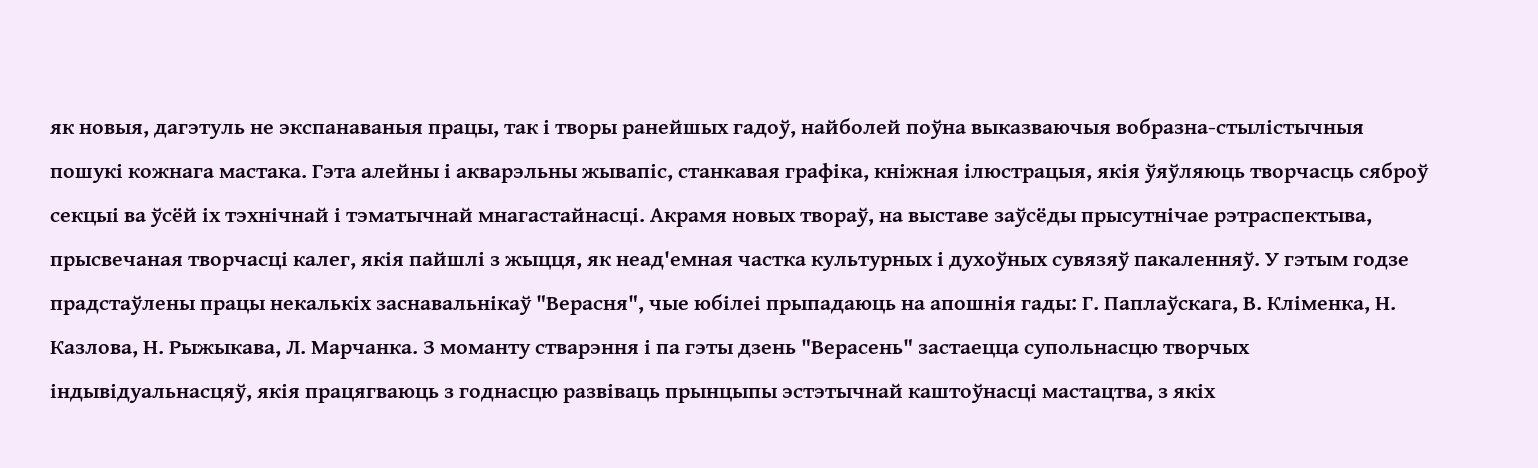як новыя, дагэтуль не экспанаваныя працы, так і творы ранейшых гадоў, найболей поўна выказваючыя вобразна-стылістычныя пошукі кожнага мастака. Гэта алейны і акварэльны жывапіс, станкавая графіка, кніжная ілюстрацыя, якія ўяўляюць творчасць сяброў секцыі ва ўсёй іх тэхнічнай і тэматычнай мнагастайнасці. Акрамя новых твораў, на выставе заўсёды прысутнічае рэтраспектыва, прысвечаная творчасці калег, якія пайшлі з жыцця, як неад'емная частка культурных і духоўных сувязяў пакаленняў. У гэтым годзе прадстаўлены працы некалькіх заснавальнікаў "Верасня", чые юбілеі прыпадаюць на апошнія гады: Г. Паплаўскага, В. Кліменка, Н. Казлова, Н. Рыжыкава, Л. Марчанка. З моманту стварэння і па гэты дзень "Верасень" застаецца супольнасцю творчых індывідуальнасцяў, якія працягваюць з годнасцю развіваць прынцыпы эстэтычнай каштоўнасці мастацтва, з якіх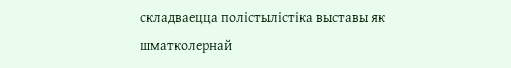складваецца полiстылiстiка выставы як шматколернай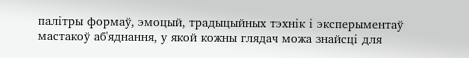палітры формаў, эмоцый, традыцыйных тэхнік і эксперыментаў мастакоў аб'яднання, у якой кожны глядач можа знайсці для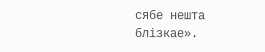сябе нешта блізкае».